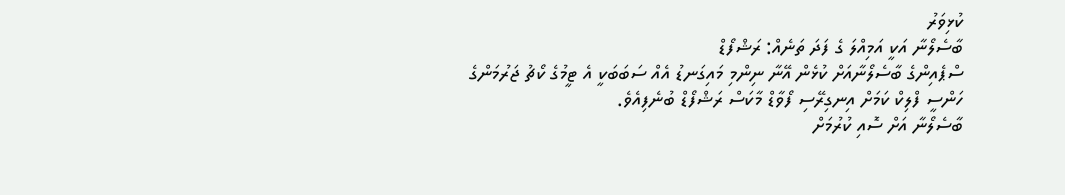ކުޅިވަރު
ބާސެލޯނާ އަކީ އަމިއްލަ ގެ ފަދަ ތަނެއް: ރަޝްފޯޑް
ސްޕެއިންގެ ބާސެލޯނާއަށް ކުޅެން އޭނާ ނިންމި މައިގަނޑު އެއް ސަބަބަކީ އެ ޓީމުގެ ކޯޗު ޖަރުމަންގެ ހަންސީ ފްލިކް ކަމަށް އިނގިރޭސި ފޯވާޑް މާކަސް ރަޝްފޯޑް ބުނެފިއެވެ.
ބާސެލޯނާ އަށް ސޮއި ކުރުމަށް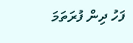ފަހު ދިން ފުރަތަމަ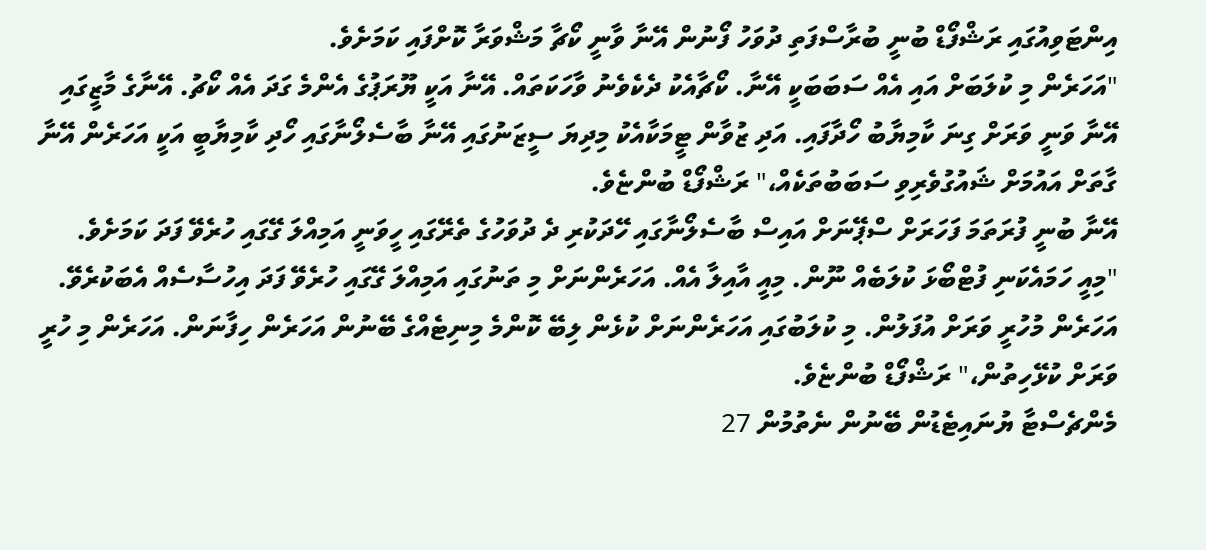އިންޓަވިއުގައި ރަޝްފޯޑް ބުނީ ބުރާސްފަތި ދުވަހު ފޯނުން އޭނާ ވާނީ ކޯޗާ މަޝްވަރާ ކޮށްފައި ކަމަށެވެ.
"އަހަރެން މި ކުލަބަށް އައި އެއް ސަބަބަކީ އޭނާ. ކޯޗާއެކު ދެކެވެނު ވާހަކަތައް. އޭނާ އަކީ ޔޫރަޕުގެ އެންމެ ގަދަ އެއް ކޯޗު. އޭނާގެ މާޒީގައި އޭނާ ވަނީ ވަރަށް ގިނަ ކާމިޔާބު ހޯދާފައި. އަދި ޒުވާން ޓީމަކާއެކު މިދިޔަ ސީޒަނުގައި އޭނާ ބާސެލޯނާގައި ހޯދި ކާމިޔާބީ އަކީ އަހަރެން އޭނާ ގާތަށް އައުމަށް ޝައުގުވެރިވި ސަބަބުތަކެއް،" ރަޝްފޯޑް ބުންޏެވެ.
އޭނާ ބުނީ ފުރަތަމަ ފަހަރަށް ސްޕޭނަށް އައިސް ބާސެލޯނާގައި ހޭދަކުރި ދެ ދުވަހުގެ ތެރޭގައި ހީވަނީ އަމިއްލަ ގޭގައި ހުރެވޭ ފަދަ ކަމަށެވެ.
"މިއީ ހަމައެކަނި ފުޓްބޯޅަ ކުލަބެއް ނޫން. މިއީ އާއިލާ އެއް. އަހަރެންނަށް މި ތަނުގައި އަމިއްލަ ގޭގައި ހުރެވޭ ފަދަ އިހުސާސެއް އެބަކުރެވޭ. އަހަރެން މުހުރީ ވަރަށް އުފަލުން. މި ކުލަބުގައި އަހަރެންނަށް ކުޅެން ލިބޭ ކޮންމެ މިނިޓެއްގެ ބޭނުން އަހަރެން ހިފާނަން. އަހަރެން މި ހުރީ ވަރަށް ކުޅޭހިތުން،" ރަޝްފޯޑް ބުންޏެވެ.
މެންޗެސްޓާ ޔުނައިޓެޑުން ބޭނުން ނެތުމުން 27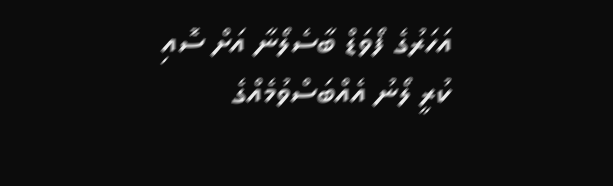އަހަރުގެ ފޯވަޑް ބާސެލޯނާ އަށް ސޮއި ކުރީ ލޯނު އެއްބަސްވުމެއްގެ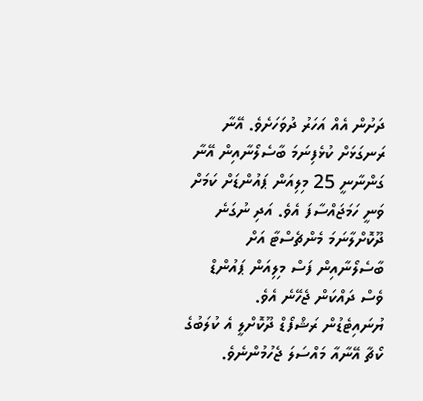ދަށުން އެއް އަހަރު ދުވަހަށެވެ. އޭނާ ރަނގަޅަށް ކުޅެފިނަމަ ބާސެލޯނާއިން އޭނާ ގަންނާނީ 25 މިލިއަން ޕައުންޑަށް ކަމަށް ވަނީ ހަމަޖައްސާފަ އެވެ. އަދި ނުގަނެ ދޫކޮށްލާނަމަ މެންޗެސްޓާ އަށް ބާސެލޯނާއިން ފަސް މިލިއަން ޕައުންޑް ވެސް ދައްކަން ޖެހޭނެ އެވެ.
ޔުނައިޓެޑުން ރަޝްފޯޑް ދޫކޮށްލީ އެ ކުލަބުގެ ކޯޗާ އޭނާއާ މައްސަލަ ޖެހުމުންނެވެ.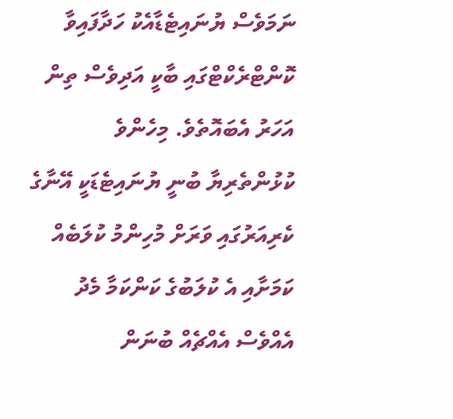ނަމަވެސް ޔުނައިޓެޑާއެކު ހަދާފައިވާ ކޮންޓްރެކްޓްގައި ބާކީ އަދިވެސް ތިން އަހަރު އެބައޮތެވެ. މިހެންވެ ކުޅުންތެރިޔާ ބުނީ ޔުނައިޓެޑަކީ އޭނާގެ ކެރިއަރުގައި ވަރަށް މުހިންމު ކުލަބެއް ކަމަށާއި އެ ކުލަބުގެ ކަންކަމާ މެދު އެއްވެސް އެއްޗެއް ބުނަން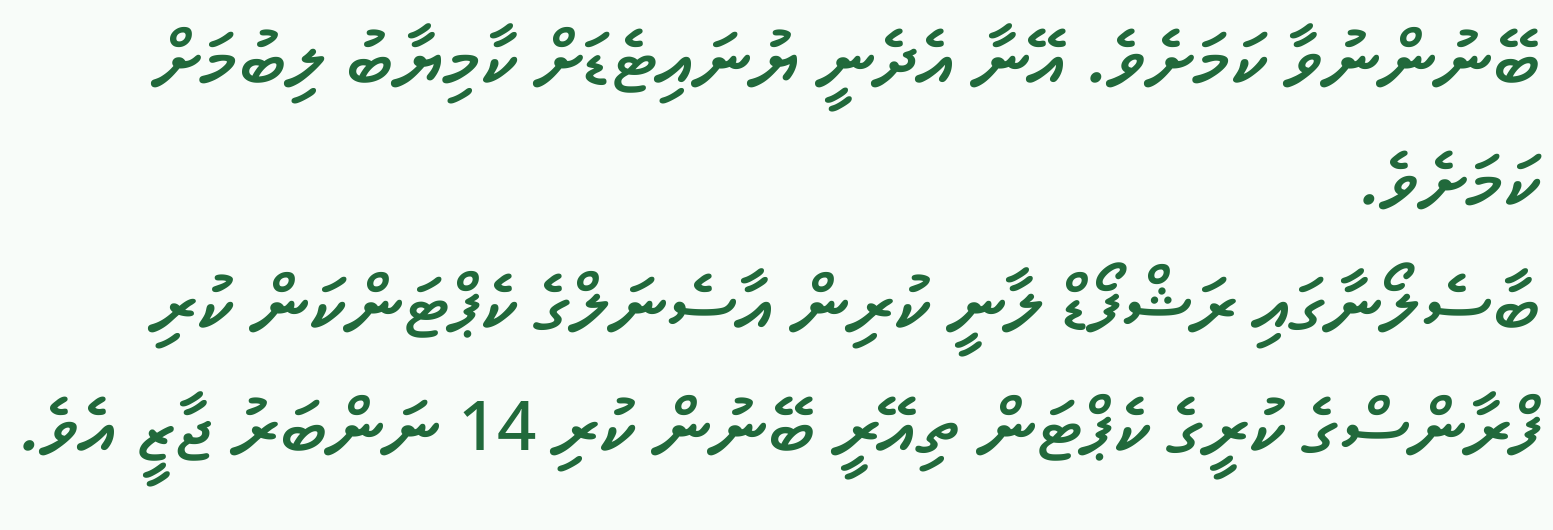ބޭނުންނުވާ ކަމަށެވެ. އޭނާ އެދެނީ ޔުނައިޓެޑަށް ކާމިޔާބު ލިބުމަށް ކަމަށެވެ.
ބާސެލޯނާގައި ރަޝްފޯޑް ލާނީ ކުރިން އާސެނަލްގެ ކެޕްޓަންކަން ކުރި ފްރާންސްގެ ކުރީގެ ކެޕްޓަން ތިއޭރީ ބޭނުން ކުރި 14 ނަންބަރު ޖާޒީ އެވެ.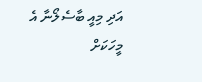އަދި މިއީ ބާސެލޯނާ އެ މީހަކަށް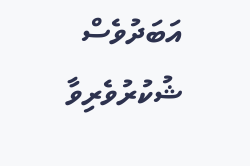އަބަދުވެސް ޝުކުރުވެރިވާ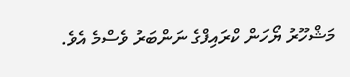މަޝްހޫރު ޔޯހަން ކްރައިފްގެ ނަންބަރު ވެސްމެ އެވެ.